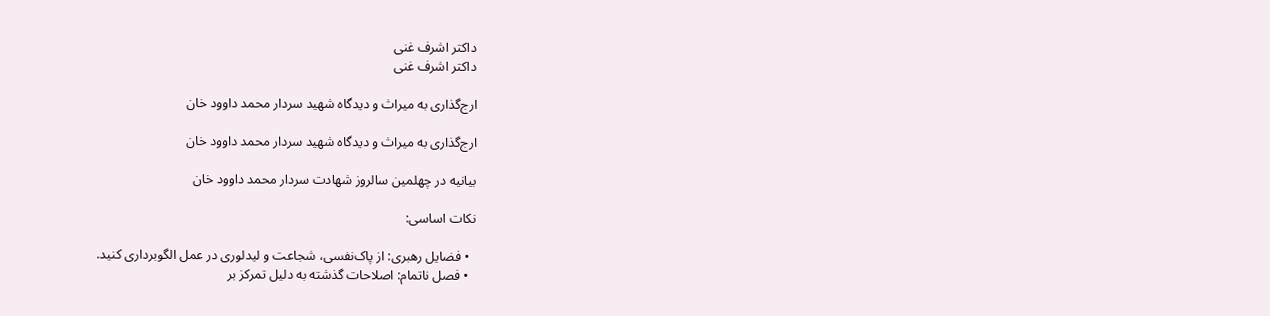داکتر اشرف غنی
داکتر اشرف غنی

ارج‌گذاری به میراث و دیدگاه شهید سردار محمد داوود خان

ارج‌گذاری به میراث و دیدگاه شهید سردار محمد داوود خان

بیانیه در چهلمین سالروز شهادت سردار محمد داوود خان

نکات اساسی:

  • فضایل رهبری: از پاک‌نفسی، شجاعت و لیدلوری در عمل الگوبرداری کنید.
  • فصل ناتمام: اصلاحات گذشته به دلیل تمرکز بر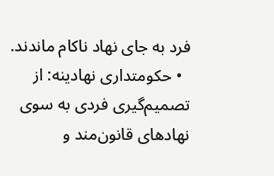فرد به جای نهاد ناکام ماندند.
  • حکومتداری نهادینه: از تصمیم‌گیری فردی به سوی نهادهای قانون‌مند و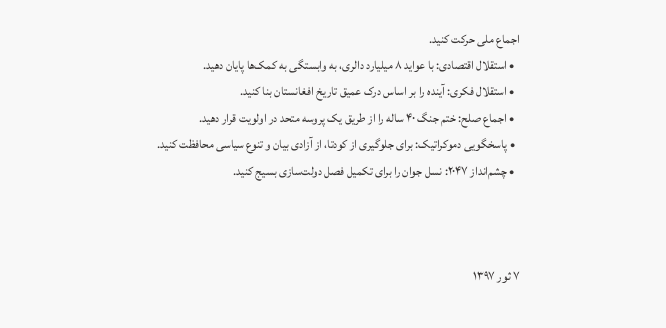اجماع ملی حرکت کنید.
  • استقلال اقتصادی: با عواید ۸ میلیارد دالری، به وابستگی به کمک‌ها پایان دهید.
  • استقلال فکری: آینده را بر اساس درک عمیق تاریخ افغانستان بنا کنید.
  • اجماع صلح: ختم جنگ ۴۰ ساله را از طریق یک پروسه متحد در اولویت قرار دهید.
  • پاسخگویی دموکراتیک: برای جلوگیری از کودتا، از آزادی بیان و تنوع سیاسی محافظت کنید.
  • چشم‌انداز ۲۰۴۷: نسل جوان را برای تکمیل فصل دولت‌سازی بسیج کنید.



۷ ثور ۱۳۹۷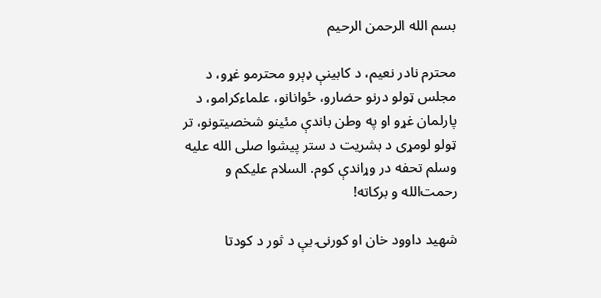بسم الله الرحمن الرحیم

محترم نادر نعیم، د کابینې ډېرو محترمو غړو، د مجلس ټولو درنو حضارو، ځوانانو، علماء‌کرامو، د پارلمان غړو او په وطن باندې مئینو شخصیتونو، تر ټولو لومړی د بشریت د ستر پیشوا صلى الله عليه وسلم تحفه در وړاندې کوم. السلام علیکم و رحمت‌الله و برکاته!

شهید داوود خان او کورنۍ یې د ثور د کودتا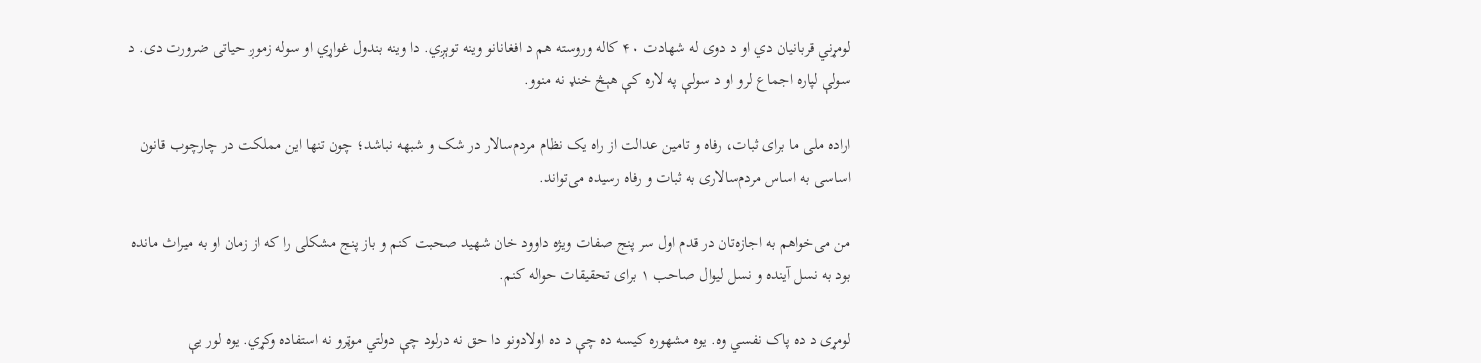لومړني قربانیان دي او د دوی له شهادت ۴۰ کاله وروسته هم د افغانانو وینه توېږي. دا وینه بندول غواړي او سوله زموږ حیاتی ضرورت دی. د سولې لپاره اجماع لرو او د سولې په لاره کې هېڅ خنډ نه منوو.

اراده ملی ما برای ثبات، رفاه و تامین عدالت از راه یک نظام مردم‌سالار در شک و شبهه نباشد؛ چون تنها این مملکت در چارچوب قانون اساسی به اساس مردم‌سالاری به ثبات و رفاه رسیده می‌تواند.

من می‌خواهم به اجازه‌تان در قدم اول سر پنج صفات ویژه داوود خان شهید صحبت کنم و باز پنج مشکلی را که از زمان او به میراث مانده بود به نسل آینده و نسل لیوال صاحب ۱ برای تحقیقات حواله کنم.

لومړی د ده پاک نفسي وه. یوه مشهوره کیسه ده چې د ده اولادونو دا حق نه درلود چې دولتي موټرو نه استفاده وکړي. یوه لور یې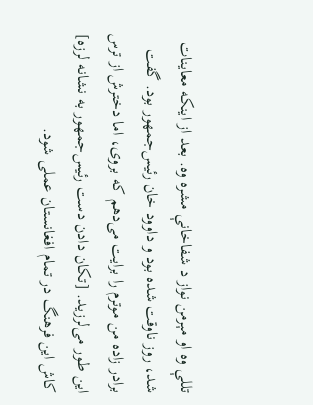تللې وه او مېرمن نواز د شفاخانې مشره وه. بعد از اینکه معاینات شد، روز ناوقت شده بود و داوود خان رئیس‌جمهور بود. گفت برادر زاده من موترم را برایت می‌دهم که بروی، اما دخترش از ترس این طور می‌لرزید. [تکان دادن دست رئیس‌جمهور به نشانه لرزه] کاش این فرهنگ در تمام افغانستان عملی شود.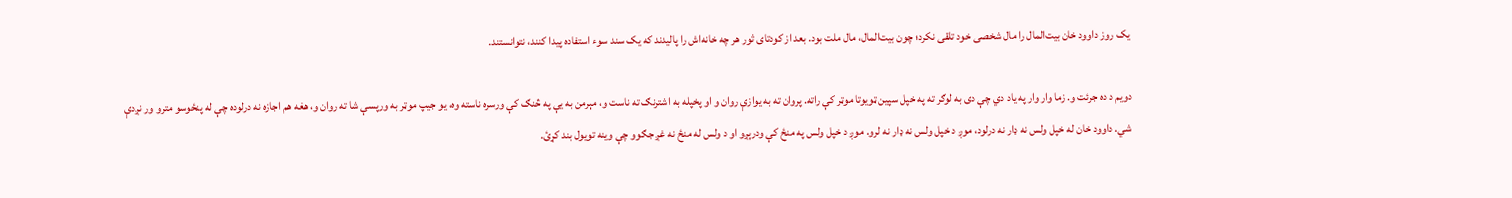یک روز داوود خان بیت‌المال را مال شخصی خود تلقی نکرد؛ چون بیت‌المال، مال ملت بود. بعد از کودتای ثور هر چه خانه‌اش را پالیدند که یک سند سوء استفاده پیدا کنند، نتوانستند.

دویم د ده جرئت و. زما وار وار په یاد دي چې دی به لوګر ته په خپل سپین ټویوتا موټر کې راته. پروان ته به یوازې روان و او پخپله به اشترنګ ته ناست و، مېرمن به یې په څنګ کې ورسره ناسته وه، یو جیپ موټر به ورپسې شا ته روان و، هغه هم اجازه نه درلوده چې له پنځوسو مترو ور نږدې شي. داوود خان له خپل ولس نه ډار نه درلود، موږ د خپل ولس نه ډار نه لرو. موږ د خپل ولس په منځ کې ودرېږو او د ولس له منځ نه غږ جګوو چې وینه تویول بند کړئ.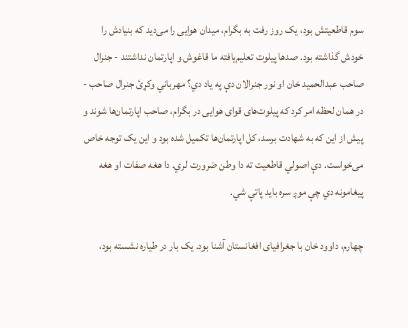سوم قاطعیتش بود، یک روز رفت به بگرام، میدان هوایی را می‌دید که بنیادش را خودش گذاشته بود. صدها پیلوت تعلیم‌یافته ما قاغوش و اپارتمان نداشتند - جنرال صاحب عبدالحمید خان او نور جنرالان دې په یاد دي؟ مهرباني وکړئ جنرال صاحب - در همان لحظه امر کرد که پیلوت‌های قوای هوایی در بگرام، صاحب اپارتمان‌ها شوند و پیش از این که به شهادت برسد، کل اپارتمان‌ها تکمیل شده بود و این یک توجه خاص می‌خواست. دې اصولي قاطعیت ته دا وطن ضرورت لري. دا هغه صفات او هغه پیغامونه دي چې موږ سره باید پاتې شي.

چهارم، داوود خان با جغرافیای افغانستان آشنا بود. یک بار در طیاره نشسته بود،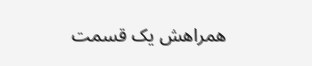همراهش یک قسمت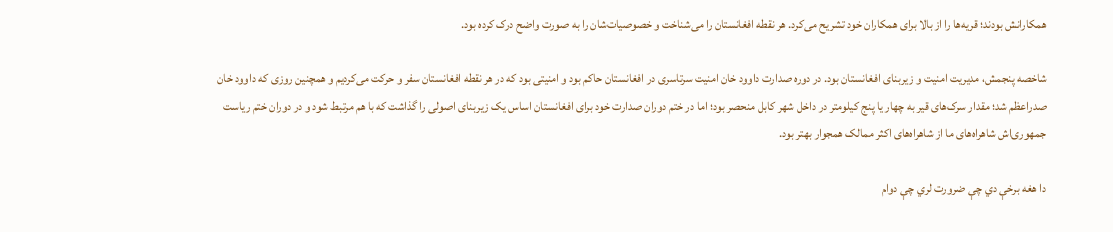همکارانش بودند؛ قریه‌ها را از بالا برای همکاران خود تشریح می‌کرد. هر نقطه افغانستان را می‌شناخت و خصوصیات‌شان را به صورت واضح درک کرده بود.

شاخصه پنجمش، مدیریت امنیت و زیربنای افغانستان بود. در دوره صدارت داوود خان امنیت سرتاسری در افغانستان حاکم بود و امنیتی بود که در هر نقطه افغانستان سفر و حرکت می‌کردیم و همچنین روزی که داوود خان صدراعظم شد؛ مقدار سرک‌های قیر به چهار یا پنج کیلومتر در داخل شهر کابل منحصر بود؛ اما در ختم دوران صدارت خود برای افغانستان اساس یک زیربنای اصولی را گذاشت که با هم مرتبط شود و در دوران ختم ریاست جمهوری‌اش شاهراه‌های ما از شاهراه‌های اکثر ممالک همجوار بهتر بود.

دا هغه برخې دي چې ضرورت لري چې دوام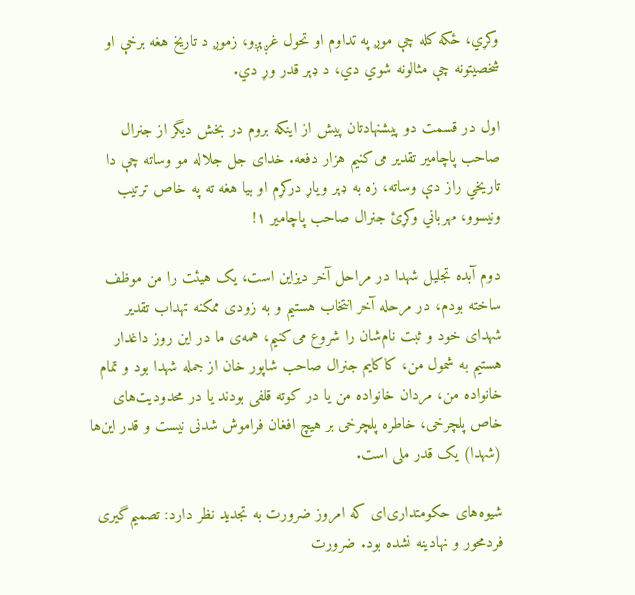وکړي، ځکه کله چې موږ په تداوم او تحول غږېږو، زموږ د تاریخ هغه برخې او شخصیتونه چې مثالونه شوي دي، د ډېر قدر وړ دي.

اول در قسمت دو پیشنهادتان پیش از اینکه بروم در بخش دیگر از جنرال صاحب پاچامیر تقدیر می‌کنیم هزار دفعه. خدای جل جلاله مو وساته چې دا تاریخي راز دې وساته، زه به ډېر ویاړ درکړم او بیا هغه ته په خاص ترتیب ونیسوو، مهرباني وکړئ جنرال صاحب پاچامیر ۱!

دوم آبده تجلیل شهدا در مراحل آخر دیزاین است، یک هیئت را من موظف ساخته بودم، در مرحله آخر انتخاب هستیم و به زودی ممکنه تهداب تقدیر شهدای خود و ثبت نام‌شان را شروع می‌کنیم، همه‌ی ما در این روز داغدار هستیم به شمول من، کاکایم جنرال صاحب شاپور خان از جمله شهدا بود و تمام خانواده من، مردان خانواده من یا در کوته قلفی بودند یا در محدودیت‌های خاص پلچرخی، خاطره پلچرخی بر هیچ افغان فراموش شدنی نیست و قدر این‌ها (شهدا) یک قدر ملی است.

شیوه‌های حکومتداری‌‌ای که امروز ضرورت به تجدید نظر دارد: تصمیم‌گیری فردمحور و نهادینه نشده بود. ضرورت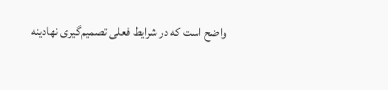واضح است که در شرایط فعلی تصمیم‌گیری نهادینه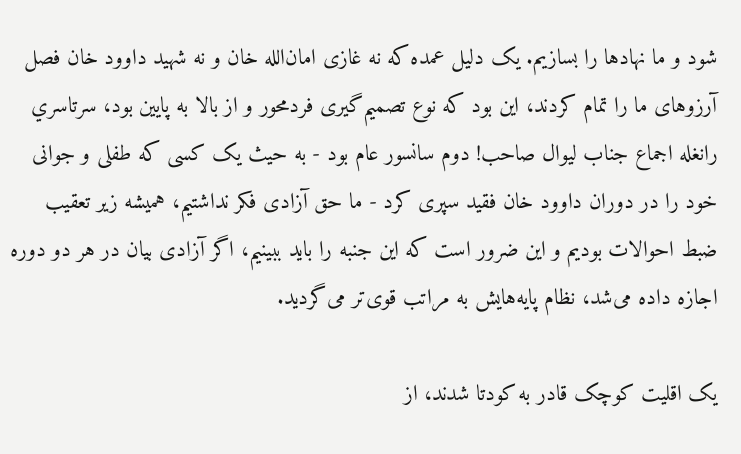شود و ما نهادها را بسازیم. یک دلیل عمده که نه غازی امان‌الله خان و نه شهید داوود خان فصل آرزوهای ما را تمام کردند، این بود که نوع تصمیم‌گیری فردمحور و از بالا به پایین بود، سرتاسري رانغله اجماع جناب لیوال صاحب! دوم سانسور عام بود - به حیث یک کسی که طفلی و جوانی خود را در دوران داوود خان فقید سپری کرد - ما حق آزادی فکر نداشتیم، همیشه زیر تعقیب ضبط احوالات بودیم و این ضرور است که این جنبه را باید ببینیم، اگر آزادی بیان در هر دو دوره اجازه داده می‌شد، نظام پایه‌هایش به مراتب قوی‌تر می‌گردید.

یک اقلیت کوچک قادر به کودتا شدند، از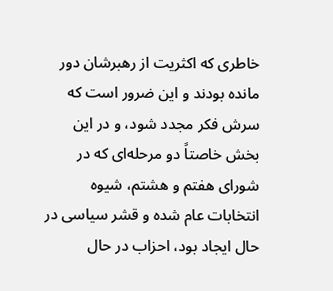خاطری که اکثریت از رهبرشان دور مانده بودند و این ضرور است که سرش فکر مجدد شود، و در این بخش خاصتاً دو مرحله‌ای که در شورای هفتم و هشتم، شیوه انتخابات عام شده و قشر سیاسی در حال ایجاد بود، احزاب در حال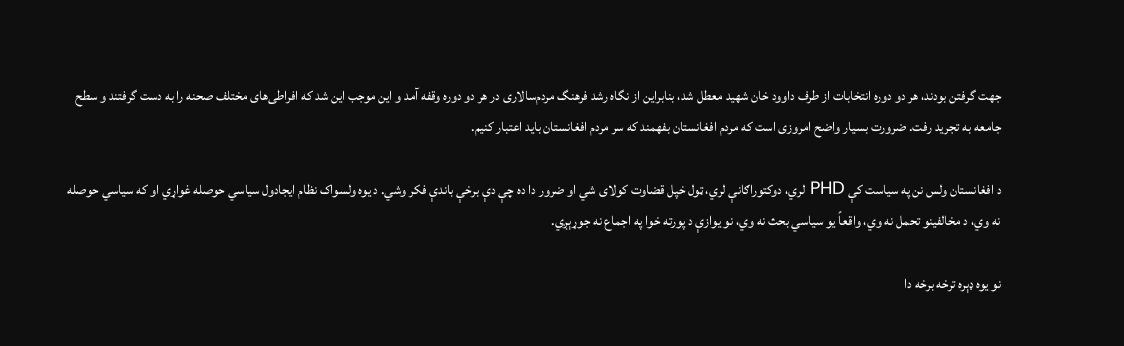جهت گرفتن بودند، هر دو دوره انتخابات از طرف داوود خان شهید معطل شد، بنابراین از نگاه رشد فرهنگ مردم‌سالاری در هر دو دوره وقفه آمد و این موجب این شد که افراطی‌های مختلف صحنه را به دست گرفتند و سطح جامعه به تجرید رفت. ضرورت بسیار واضح امروزی است که مردم افغانستان بفهمند که سر مردم افغانستان باید اعتبار کنیم.

د افغانستان ولس نن په سیاست کې PHD لري، دوکتوراګانې لري، ټول خپل قضاوت کولای شي او ضرور دا ده چې دې برخې باندې فکر وشي. د یوه ولسواک نظام ایجادول سیاسي حوصله غواړي او که سیاسي حوصله نه وي، د مخالفینو تحمل نه وي، واقعاً یو سیاسي بحث نه وي، نو یوازې د پورته خوا په اجماع نه جوړېږي.

نو یوه ډېره ترخه برخه دا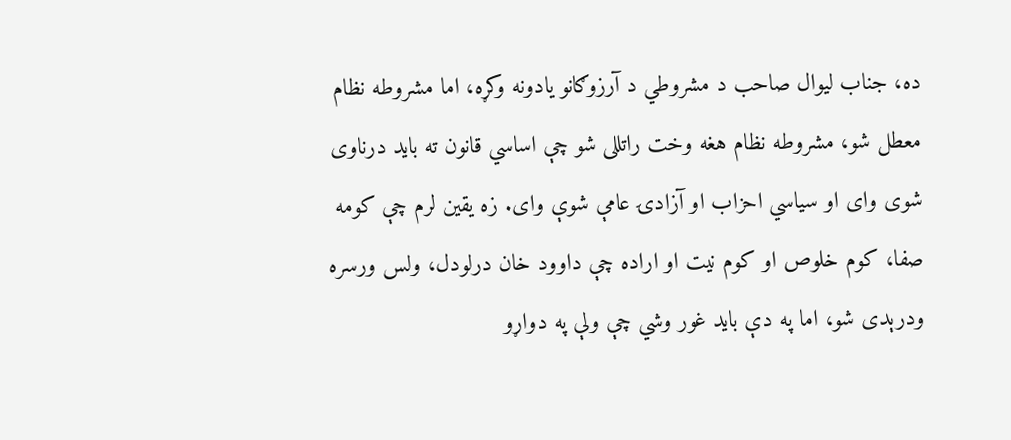ده، جناب لیوال صاحب د مشروطي د آرزوګانو یادونه وکړه، اما مشروطه نظام معطل شو، مشروطه نظام هغه وخت راتللی شو چې اساسي قانون ته باید درناوی شوی وای او سیاسي احزاب او آزادۍ عامې شوې وای. زه یقین لرم چې کومه صفا، کوم خلوص او کوم نیت او اراده چې داوود خان درلودل، ولس ورسره ودرېدی شو، اما په دې باید غور وشي چې ولې په دواړو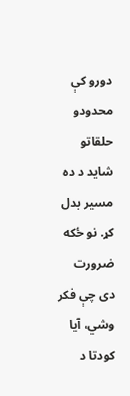دورو کې محدودو حلقاتو شاید د ده مسیر بدل کړ. نو ځکه ضرورت دی چې فکر وشي، آیا کودتا د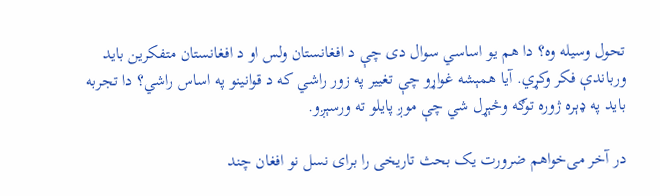تحول وسیله وه؟ دا هم یو اساسي سوال دی چې د افغانستان ولس او د افغانستان متفکرین باید ورباندې فکر وکړي. آیا همېشه غواړو چې تغییر په زور راشي که د قوانینو په اساس راشي؟ دا تجربه باید په ډېره ژوره توګه وڅېړل شي چې موږ پایلو ته ورسېږو.

در آخر می‌خواهم ضرورت یک بحث تاریخی را برای نسل نو افغان چند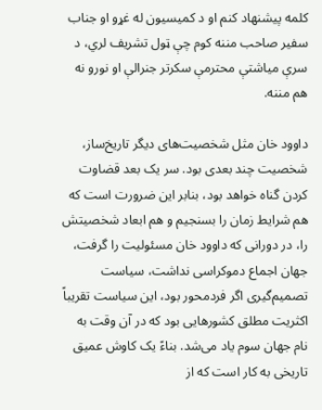کلمه پیشنهاد کنم او د کمیسیون له غړو او جناب سفیر صاحب مننه کوم چې ټول تشریف لري، د سرې میاشتې محترمې سکرتر جنرالې او نورو نه هم مننه.

داوود خان مثل شخصیت‌های دیگر تاریخ‌ساز، شخصیت چند بعدی بود. سر یک بعد قضاوت کردن گناه خواهد بود، بنابر این ضرورت است که هم شرایط زمان را بسنجیم و هم ابعاد شخصیتش را، در دورانی که داوود خان مسئولیت را گرفت، جهان اجماع دموکراسی نداشت، سیاست تصمیم‌گیری اگر فردمحور بود، این سیاست تقریباً اکثریت مطلق کشورهایی بود که در آن وقت به نام جهان سوم یاد می‌شد. بناءً یک کاوش عمیق تاریخی به کار است که از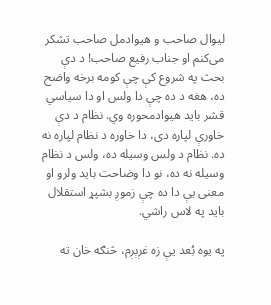لیوال صاحب و هیوادمل صاحب تشکر می‌کنم او جناب رفیع صاحب! د دې بحث په شروع کې چې کومه برخه واضح ده، هغه د ده چې دا ولس او دا سیاسي قشر باید هیوادمحوره وي. نظام د دې خاورې لپاره دی، دا خاوره د نظام لپاره نه ده. نظام د ولس وسیله ده، ولس د نظام وسیله نه ده، نو دا وضاحت باید ولرو او معنی یې دا ده چې زموږ بشپړ استقلال باید په لاس راشي.

په یوه بُعد یې زه غږېږم، څنګه خان ته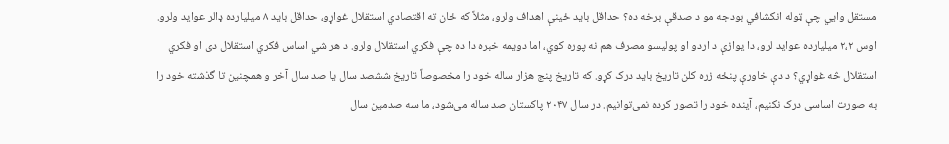مستقل وایي چې ټوله انکشافي بودجه مو د صدقې برخه ده؟ حداقل باید ځینې اهداف ولرو، مثلاً که ځان ته اقتصادي استقلال غواړو، حداقل باید ۸ میلیارده ډالر عواید ولرو. اوس ۲،۲ میلیارده عواید لرو، دا یوازې د اردو او پولیسو مصرف هم نه پوره کوي، اما دویمه خبره دا ده چې فکري استقلال ولرو. د هر شي اساس فکري استقلال دی او فکري استقلال څه غواړي؟ د دې خاورې پنځه زره کلن تاریخ باید درک کړو. که تاریخ پنج هزار ساله خود را مخصوصاً تاریخ ششصد سال یا صد سال آخر و همچنین تا گذشته خود را به صورت اساسی درک نکنیم، آینده خود را تصور کرده نمی‌توانیم. در سال ۲۰۴۷ پاکستان صد ساله می‌شود، ما سه صدمین سال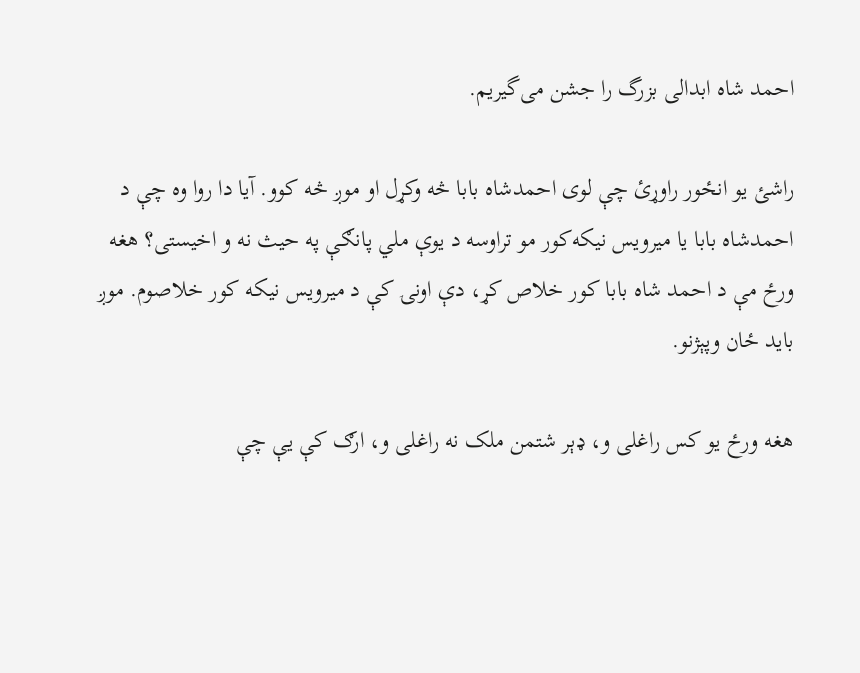احمد شاه ابدالی بزرگ را جشن می‌گیریم.

راشئ یو انځور راوړئ چې لوی احمدشاه بابا څه وکړل او موږ څه کوو. آیا دا روا وه چې د احمدشاه بابا یا میرویس نیکه‌کور مو تراوسه د یوې ملي پانګې په حیث نه و اخیستی؟ هغه ورځ مې د احمد شاه بابا کور خلاص کړ، دې اونۍ کې د میرویس نیکه کور خلاصوم. موږ باید ځان وپېژنو.

هغه ورځ یو کس راغلی و، ډېر شتمن ملک نه راغلی و، ارګ کې یې چې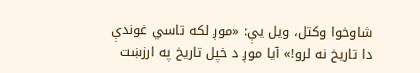شاوخوا وکتل، ویل یې: «موږ لکه تاسي غوندې دا تاریخ نه لرو!» آیا موږ د خپل تاریخ په ارزښت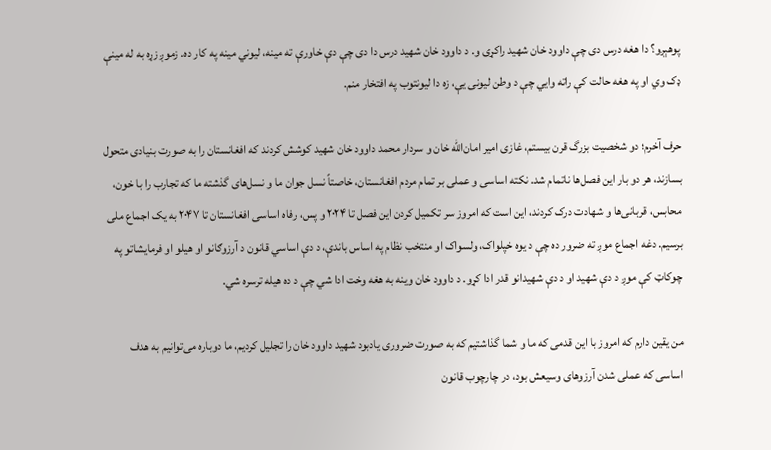پوهېږو؟ دا هغه درس دی چې داوود خان شهید راکړی و. د داوود خان شهید درس دا دی چې دې خاورې ته مینه، لیوني مینه په کار ده. زموږ زړه به له مینې ډک وي او په هغه حالت کې راته وایي چې د وطن لیونی یې، زه دا لیونتوب په افتخار منم.

حرف آخرم؛ دو شخصیت بزرگ قرن بیستم، غازی امیر امان‌الله خان و سردار محمد داوود خان شهید کوشش کردند که افغانستان را به صورت بنیادی متحول بسازند، هر دو بار این فصل‌ها ناتمام شد. نکته اساسی و عملی بر تمام مردم افغانستان، خاصتاً نسل جوان ما و نسل‌های گذشته ما که تجارب را با خون، محابس، قربانی‌ها و شهادت درک کردند، این است که امروز سر تکمیل کردن این فصل تا ۲۰۲۴ و پس، رفاه اساسی افغانستان تا ۲۰۴۷ به یک اجماع ملی برسیم. دغه اجماع موږ ته ضرور ده چې د یوه خپلواک، ولسواک او منتخب نظام په اساس باندې، د دې اساسي قانون د آرزوګانو او هیلو او فرمایشاتو په چوکاټ کې موږ د دې شهید او د دې شهیدانو قدر ادا کړو. د داوود خان وینه به هغه وخت ادا شي چې د ده هیله ترسره شي.

من یقین دارم که امروز با این قدمی که ما و شما گذاشتیم که به صورت ضروری یادبود شهید داوود خان را تجلیل کردیم، ما دوباره می‌توانیم به هدف اساسی که عملی شدن آرزوهای وسیعش بود، در چارچوب قانون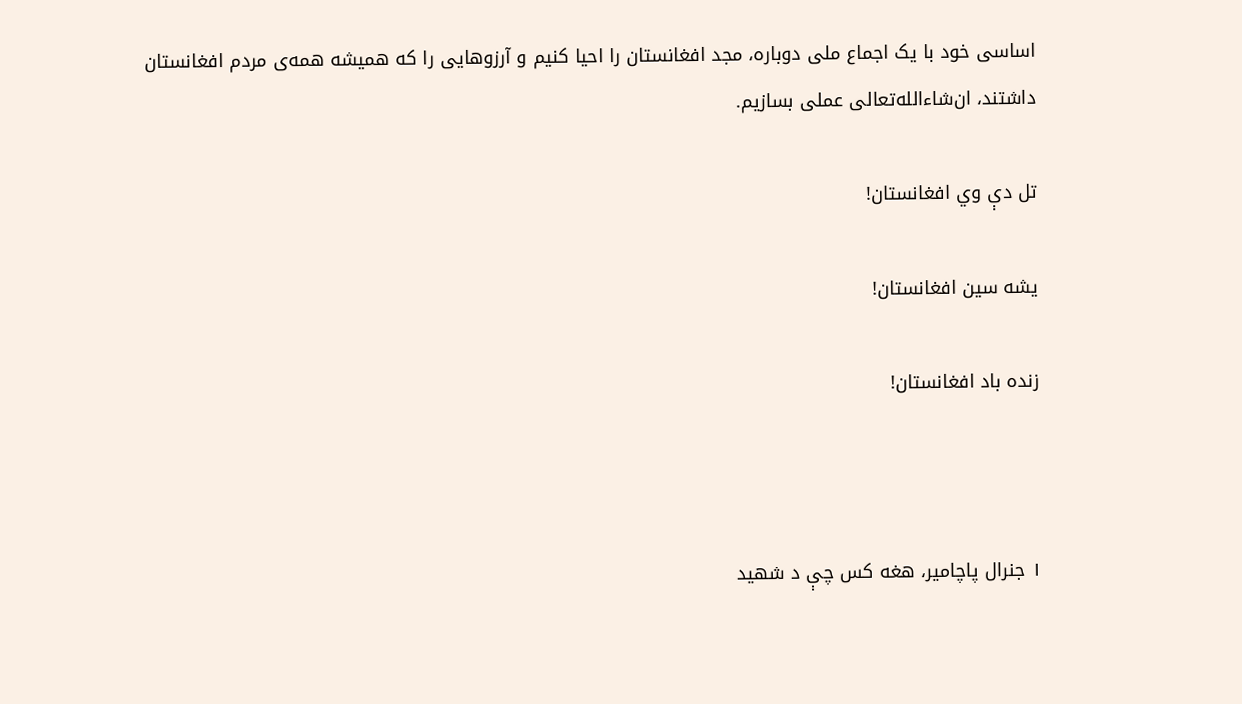اساسی خود با یک اجماع ملی دوباره، مجد افغانستان را احیا کنیم و آرزوهایی را که همیشه همه‌ی مردم افغانستان داشتند، ان‌شاءالله‌تعالی عملی بسازیم.

تل دې وي افغانستان!

یشه سین افغانستان!

زنده باد افغانستان!



۱ جنرال پاچامیر، هغه کس چې د شهید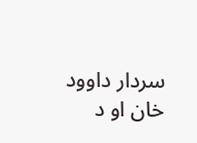سردار داوود خان او د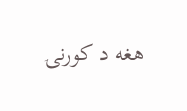هغه د کورنۍ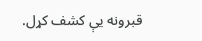قبرونه یې کشف کړل.